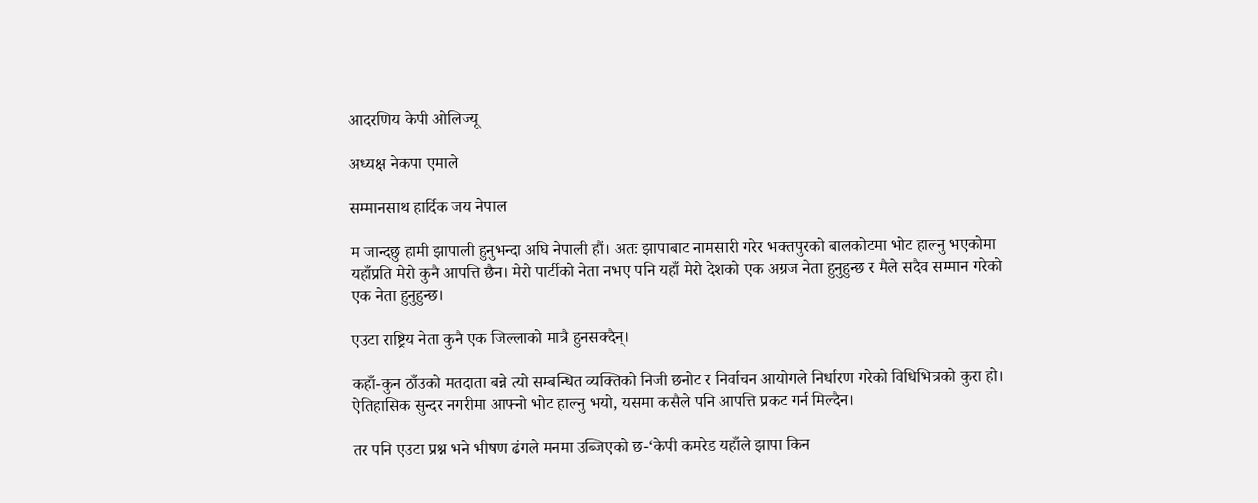आदरणिय केपी ओलिज्यू

अध्यक्ष नेकपा एमाले

सम्मानसाथ हार्दिक जय नेपाल

म जान्दछु हामी झापाली हुनुभन्दा अघि नेपाली हौं। अतः झापाबाट नामसारी गरेर भक्तपुरको बालकोटमा भोट हाल्नु भएकोमा यहाँप्रति मेरो कुनै आपत्ति छैन। मेरो पार्टीको नेता नभए पनि यहाँ मेरो देशको एक अग्रज नेता हुनुहुन्छ र मैले सदैव सम्मान गरेको एक नेता हुनुहुन्छ।

एउटा राष्ट्रिय नेता कुनै एक जिल्लाको मात्रै हुनसक्दैन्।

कहाँ-कुन ठाँउको मतदाता बन्ने त्यो सम्बन्धित व्यक्तिको निजी छनोट र निर्वाचन आयोगले निर्धारण गरेको विधिभित्रको कुरा हो। ऐतिहासिक सुन्दर नगरीमा आफ्नो भोट हाल्नु भयो, यसमा कसैले पनि आपत्ति प्रकट गर्न मिल्दैन।

तर पनि एउटा प्रश्न भने भीषण ढंगले मनमा उब्जिएको छ-‘केपी कमरेड यहाँले झापा किन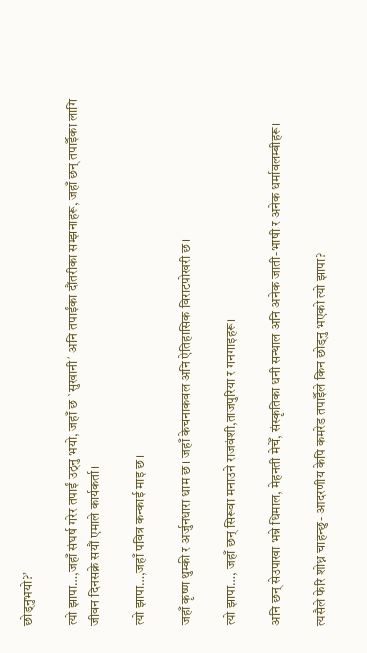छोड्नुभयो?’

त्यो झापा…,जहाँ संघर्ष गरेर तपाईं उठ्नु भयो, जहाँ छ `सुखानी´ अनि तपाईंका दौंतरीका सम्झनाहरू, जहाँ छन् तपाईँका लागि जीवन दिनसक्ने सयौं एमाले कार्यकर्ता।

त्यो झापा…,जहाँ पवित्र कन्काई माइ छ।

जहाँ कृष्ण थुम्की र अर्जुनधारा धाम छ। जहाँ केचनाकवल अनि ऐतिहासिक विराटपोखरी छ।

त्यो झापा…, जहाँ छन् सिरूवा मनाउने राजवंशी,ताजपुरिया र गनगाइहरू।

अनि छन् सेउपाखा भन्ने धिमाल, मेहनती मेचेँ, संस्कृतिका धनी सन्थाल अनि अनेक जाती-भाषी र अनेक धर्मावलम्बीहरू।

त्यसैले फेरि शोध्न चाहन्छु- आदरणीय केपि कमरेड तपाईँले किन छोड्नु भएको त्यो झापा?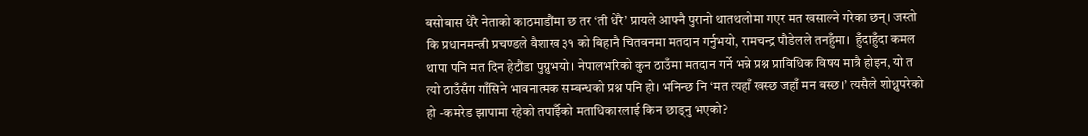बसोबास धेरै नेताको काठमाडौंमा छ तर ‘ती धेरै’ प्रायले आफ्नै पुरानो थातथलोमा गएर मत खसाल्ने गरेका छन्। जस्तो कि प्रधानमन्त्री प्रचण्डले वैशाख ३१ को बिहानै चितवनमा मतदान गर्नुभयो, रामचन्द्र पौडेलले तनहुँमा।  हुँदाहुँदा कमल थापा पनि मत दिन हेटौंडा पुग्नुभयो। नेपालभरिको कुन ठाउँमा मतदान गर्ने भन्ने प्रश्न प्राविधिक विषय मात्रै होइन, यो त त्यो ठाउँसँग गाँसिने भावनात्मक सम्बन्धको प्रश्न पनि हो। भनिन्छ नि ‘मत त्यहाँ खस्छ जहाँ मन बस्छ।’ त्यसैले शोध्नुपरेको हो -कमरेड झापामा रहेको तपाईँको मताधिकारलाई किन छाड्नु भएको?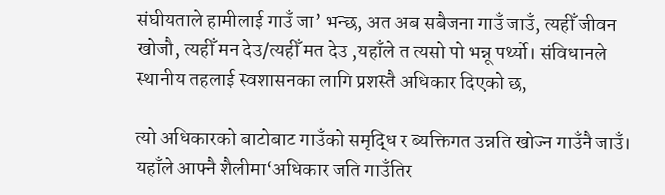संघीयताले हामीलाई गाउँ जा’ भन्छ, अत अब सबैजना गाउँ जाउँ, त्यहीँ जीवन खोजौ, त्यहीँ मन देउ/त्यहीँ मत देउ ,यहाँले त त्यसो पो भन्नू पर्थ्यो। संविधानले स्थानीय तहलाई स्वशासनका लागि प्रशस्तै अधिकार दिएको छ,

त्यो अधिकारको बाटोबाट गाउँको समृद्धि र ब्यक्तिगत उन्नति खोज्न गाउँनै जाउँ। यहाँले आफ्नै शैलीमा‘अधिकार जति गाउँतिर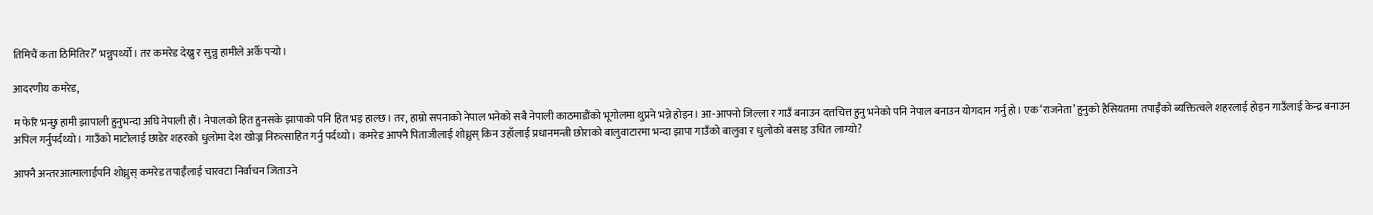तिमिचैं कता ठिमितिर?’ भन्नुपर्थ्यो। तर कमरेड देख्नु र सुन्नु हामीले अर्कै पर्‍यो।

आदरणीय कमरेड,

म फेरि भन्छु हामी झापाली हुनुभन्दा अघि नेपाली हौं। नेपालको हित हुनसके झापाको पनि हित भइ हाल्छ। तर, हाम्रो सपनाको नेपाल भनेको सबै नेपाली काठमाडौंको भूगोलमा थुप्रने भन्ने होइन। आ-आफ्नो जिल्ला र गाउँ बनाउन दत्तचित्त हुनु भनेको पनि नेपाल बनाउन योगदान गर्नु हो। एक ‘राजनेता’ हुनुको हैसियतमा तपाईँको ब्यक्तित्वले शहरलाई होइन गाउँलाई केन्द्र बनाउन अपिल गर्नुपर्दथ्यो। गाउँको माटोलाई छाडेर शहरको धुलोमा देश खोज्न निरुत्साहित गर्नु पर्दथ्यो। कमरेड आफ्नै पिताजीलाई शोध्नुस् किन उहाँलाई प्रधानमन्त्री छोराको बालुवाटारमा भन्दा झापा गाउँको बालुवा र धुलोको बसाइ उचित लाग्यो?

आफ्नै अन्तरआत्मालाईपनि शोध्नुस् कमरेड तपाईँलाई चारवटा निर्वाचन जिताउने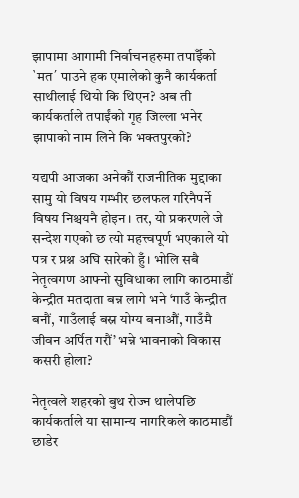झापामा आगामी निर्वाचनहरुमा तपाईँको `मत´ पाउने हक एमालेको कुनै कार्यकर्ता साथीलाई थियो कि थिएन? अब ती कार्यकर्ताले तपाईंको गृह जिल्ला भनेर झापाको नाम लिने कि भक्तपुरको?

यद्यपी आजका अनेकौं राजनीतिक मुद्दाका सामु यो विषय गम्भीर छलफल गरिनैपर्ने विषय निश्चयनै होइन। तर, यो प्रकरणले जे सन्देश गएको छ त्यो महत्त्वपूर्ण भएकाले यो पत्र र प्रश्न अघि सारेको हुँ। भोलि सबै नेतृत्वगण आफ्नो सुविधाका लागि काठमाडौं केन्द्रीत मतदाता बन्न लागे भने ‘गाउँ केन्द्रीत बनौं, गाउँलाई बस्न योग्य बनाऔं, गाउँमै जीवन अर्पित गरौं’ भन्ने भावनाको विकास कसरी होला?

नेतृत्वले शहरको बुथ रोज्न थालेपछि कार्यकर्ताले या सामान्य नागरिकले काठमाडौं छाडेर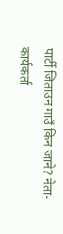पार्टी जिताउन गाउँ किन जाने? नेता-कार्यकर्ता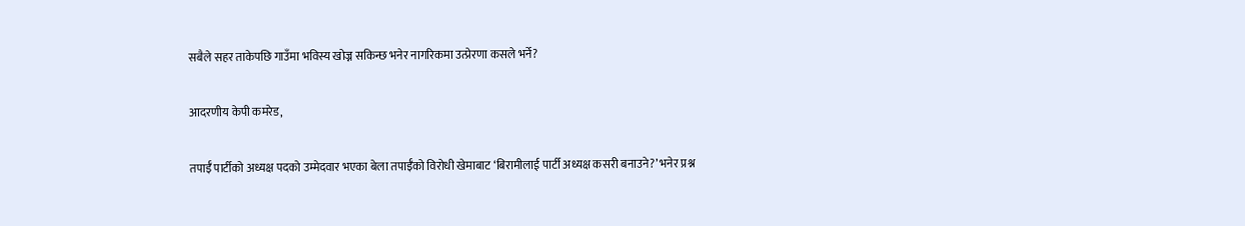सबैले सहर ताकेपछि गाउँमा भविस्य खोज्न सकिन्छ भनेर नागरिकमा उत्प्रेरणा कसले भर्ने?

आदरणीय केपी कमरेड,

तपाईँ पार्टीको अध्यक्ष पदको उम्मेदवार भएका बेला तपाईँको विरोधी खेमाबाट ‘बिरामीलाई पार्टी अध्यक्ष कसरी बनाउने?’ भनेर प्रश्न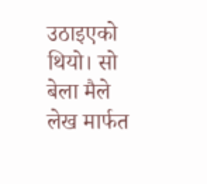उठाइएको थियो। सो बेला मैले लेख मार्फत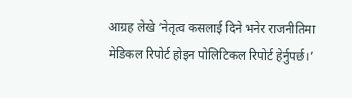आग्रह लेखे ‘नेतृत्व कसलाई दिने भनेर राजनीतिमा मेडिकल रिपोर्ट होइन पोलिटिकल रिपोर्ट हेर्नुपर्छ।’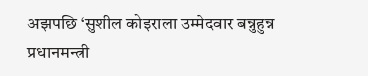अझपछि ‘सुशील कोइराला उम्मेदवार बन्नुहुन्न प्रधानमन्त्री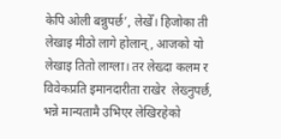केपि ओली बन्नुपर्छ’, लेखेँ। हिजोका ती लेखाइ मीठो लागे होलान्, आजको यो लेखाइ तितो लाग्ला। तर लेख्दा कलम र विवेकप्रति इमानदारीता राखेर  लेख्नुपर्छ, भन्ने मान्यतामै उभिएर लेखिरहेको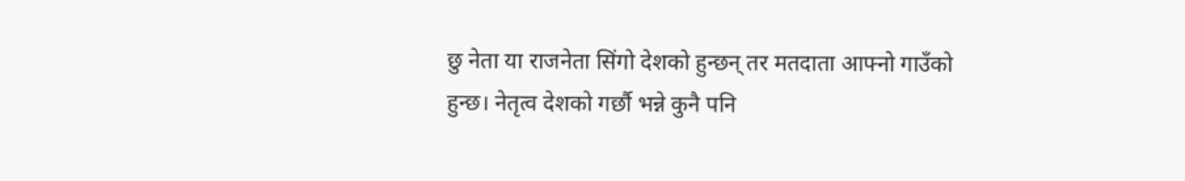छु नेता या राजनेता सिंगो देशको हुन्छन् तर मतदाता आफ्नो गाउँको हुन्छ। नेतृत्व देशको गर्छौ भन्ने कुनै पनि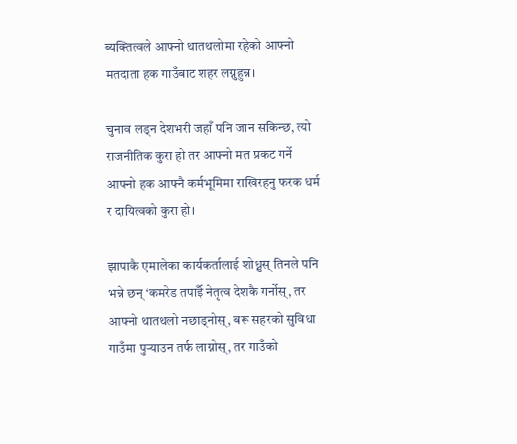ब्यक्तित्वले आफ्नो थातथलोमा रहेको आफ्नो मतदाता हक गाउँबाट शहर लग्नुहुन्न।

चुनाव लड्न देशभरी जहाँ पनि जान सकिन्छ, त्यो राजनीतिक कुरा हो तर आफ्नो मत प्रकट गर्ने आफ्नो हक आफ्नै कर्मभूमिमा राखिरहनु फरक धर्म र दायित्वको कुरा हो।

झापाकै एमालेका कार्यकर्तालाई शोध्नुस् तिनले पनि भन्ने छन् ‘कमरेड तपाईँ नेतृत्व देशकै गर्नोस्, तर आफ्नो थातथलो नछाड्नोस्, बरू सहरको सुविधा गाउँमा पुर्‍याउन तर्फ लाग्नोस्, तर गाउँको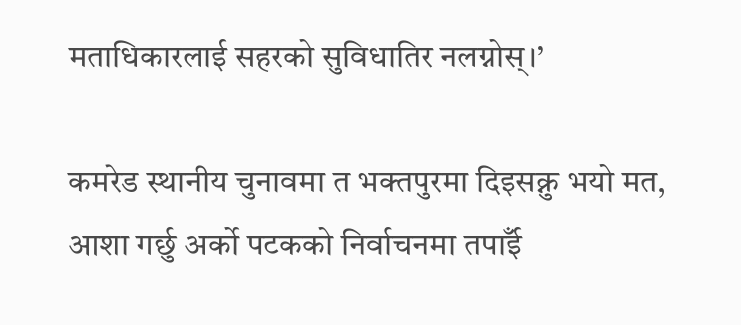मताधिकारलाई सहरको सुविधातिर नलग्नोस्।’

कमरेड स्थानीय चुनावमा त भक्तपुरमा दिइसक्नु भयो मत, आशा गर्छु अर्को पटकको निर्वाचनमा तपाईँ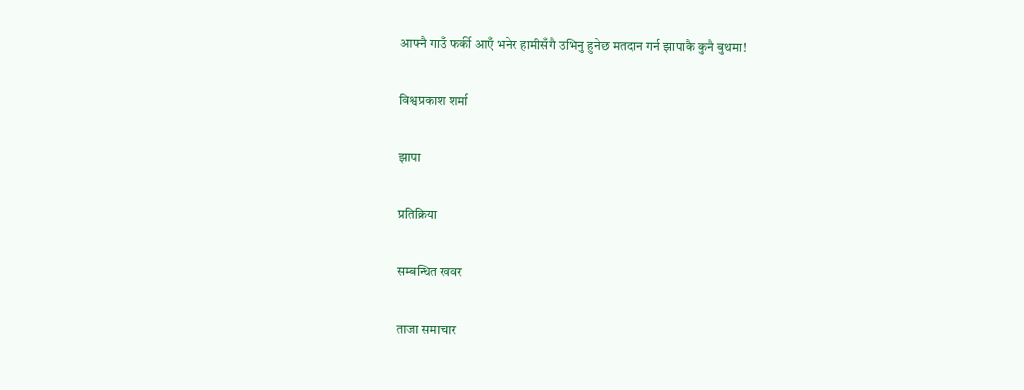आफ्नै गाउँ फर्की आएँ भनेर हामीसँगै उभिनु हुनेछ मतदान गर्न झापाकै कुनै बुथमा!

विश्वप्रकाश शर्मा

झापा

प्रतिक्रिया

सम्बन्धित खवर

ताजा समाचार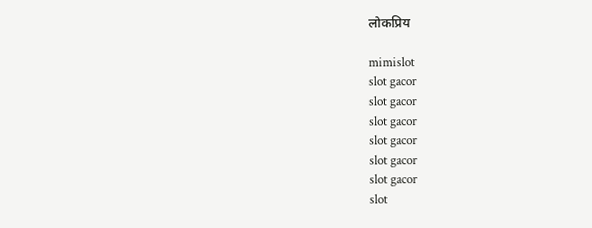लोकप्रिय

mimislot
slot gacor
slot gacor
slot gacor
slot gacor
slot gacor
slot gacor
slot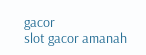gacor
slot gacor amanah